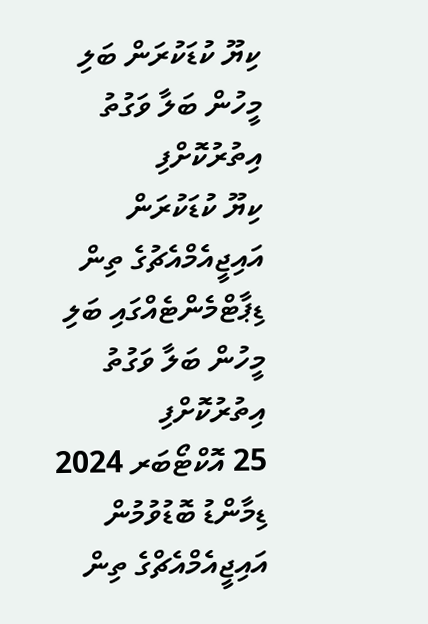ކިޔޫ ކުޑަކުރަން ބަލި މީހުން ބަލާ ވަގުތު އިތުރުކޮށްފި
ކިޔޫ ކުޑަކުރަން އައިޖީއެމްއެޗުގެ ތިން ޑިޕާޓްމެންޓެއްގައި ބަލި މީހުން ބަލާ ވަގުތު އިތުރުކޮށްފި
25 އޮކްޓޯބަރ 2024
ޑިމާންޑު ބޮޑުވުމުން އައިޖީއެމްއެޗްގެ ތިން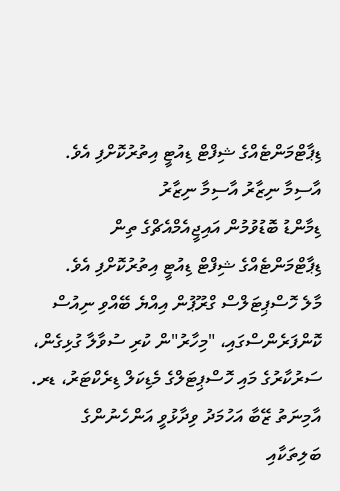ޑިޕާޓްމަންޓެއްގެ ޝިފްޓް ޑިއުޓީ އިތުރުކޮށްފި އެވެ.
އާސިމާ ނިޒާރު އާސިމާ ނިޒާރު
ޑިމާންޑު ބޮޑުވުމުން އައިޖީއެމްއެޗްގެ ތިން ޑިޕާޓްމަންޓެއްގެ ޝިފްޓް ޑިއުޓީ އިތުރުކޮށްފި އެވެ.
މާލެ ހޮސްޕިޓަލްސް ގްރޫޕުން އިއްޔެ ބޭއްވި ނިއުސް ކޮންފަރެންސްގައި، "މިހާރު"ން ކުރި ސުވާލާ ގުޅިގެން، ސަރުކާރުގެ މައި ހޮސްޕިޓަލްގެ މެޑިކަލް ޑިރެކްޓަރު، ޑރ. އާމިނަތު ޒޭބާ އަހުމަދު ވިދާޅުވީ އަންހެނުންގެ ބަލިތަކާއި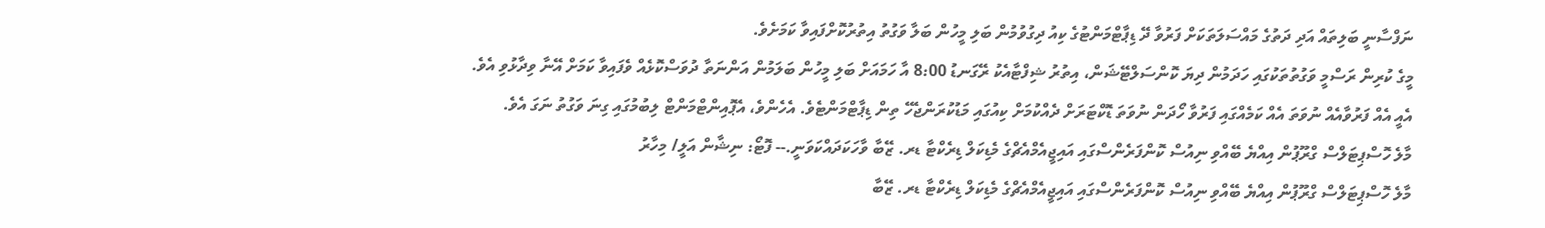ނަފްސާނީ ބަލިތައް އަދި ދަތުގެ މައްސަލަތަކަށް ފަރުވާ ދޭ ޑިޕާޓްމަންޓުގެ ކިއު ދިގުވުމުން ބަލި މީހުން ބަލާ ވަގުތު އިތުރުކޮށްފައިވާ ކަމަށެވެ.
މީގެ ކުރިން ރަސްމީ ވަގުތުތަކުގައި ހަދަމުން ދިޔަ ކޮންސަލްޓޭޝަން، އިތުރު ޝިފްޓާއެކު ރޭގަނޑު 8:00 އާ ހަމައަށް ބަލި މީހުން ބަލަމުން އަންނަތާ ދުވަސްކޮޅެއް ވެފައިވާ ކަމަށް އޭނާ ވިދާޅުވި އެވެ.
އެއީ އެއް ފަރުވާއެއް ނުވަތަ އެއް ކަމެއްގައި ފަރުވާ ހޯދަން ނުވަތަ ޑޮކްޓަރަށް ދެއްކުމަށް ކިއުގައި މަޑުކުރަންޖެހޭ ތިން ޑިޕާޓްމަންޓެވެ. އެހެންވެ، އެޕޮއިންޓްމަންޓް ލިބުމުގައި ގިނަ ވަގުތު ނަގަ އެވެ.
މާލެ ހޮސްޕިޓަލްސް ގްރޫޕުން އިއްޔެ ބޭއްވި ނިއުސް ކޮންފަރެންސްގައި އައިޖީއެމްއެޗްގެ މެޑިކަލް ޑިރެކްޓާ ޑރ. ޒޭބާ ވާހަކަދައްކަވަނީ.-- ފޮޓޯ: ނިޝާން އަލީ/ މިހާރު
މާލެ ހޮސްޕިޓަލްސް ގްރޫޕުން އިއްޔެ ބޭއްވި ނިއުސް ކޮންފަރެންސްގައި އައިޖީއެމްއެޗްގެ މެޑިކަލް ޑިރެކްޓާ ޑރ. ޒޭބާ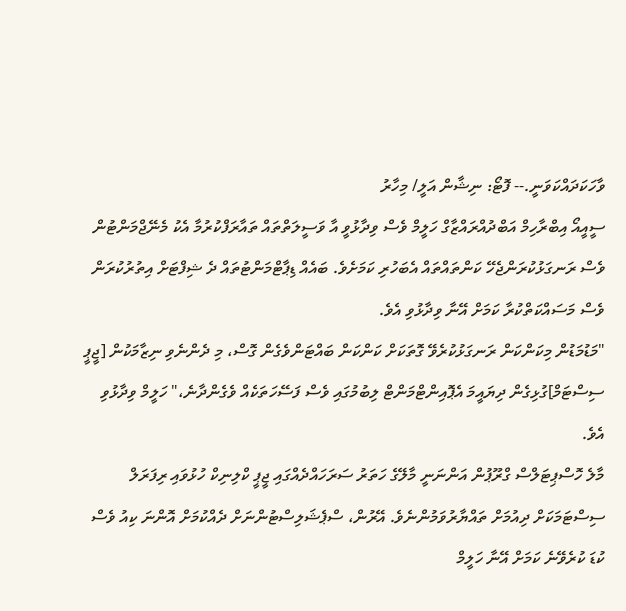ވާހަކަދައްކަވަނީ.-- ފޮޓޯ: ނިޝާން އަލީ/ މިހާރު
ސީއީއޯ އިބްރާހިމް އަބްދުއްރައްޒާގް ހަލީމް ވެސް ވިދާޅުވީ އާ ވަސީލަތްތައް ތައާރަފްކުރުމާ އެކު މެނޭޖްމަންޓުން ވެސް ރަނގަޅުކުރަންޖެހޭ ކަންތައްތައް އެބަހުރި ކަމަށެވެ. ބައެއް ޑިޕާޓްމަންޓުތައް ދެ ޝިފްޓަށް އިތުރުކުރަން ވެސް މަސައްކަތްކުރާ ކަމަށް އޭނާ ވިދާޅުވި އެވެ.
"މަޑުމަޑުން މިކަންކަން ރަނގަޅުކުރެވޭ ގޮތަކަށް ކަންކަން ބައްޓަންވެގެން ގޮސް، މި ދެންނެވި ނިޒާމަކުން [ޖީޕީ ސިސްޓަމް]ގުޅިގެން ދިޔައީމަ އެޕޮއިންޓްމަންޓް ލިބުމުގައި ވެސް ފަސޭހަތަކެއް ވެގެންދާނެ،" ހަލީމް ވިދާޅުވި އެވެ.
މާލެ ހޮސްޕިޓަލްސް ގްރޫޕުން އަންނަނީ މާލޭގެ ހަތަރު ސަރަހައްދެއްގައި ޖީޕީ ކްލިނިކް ހުޅުވައި ރިފަރަލް ސިސްޓަމަކަށް ދިއުމަށް ތައްޔާރުވަމުންނެވެ. އޭރުން، ސްޕެޝަލިސްޓުންނަށް ދެއްކުމަށް އޮންނަ ކިއު ވެސް ކުޑަ ކުރެވޭނެ ކަމަށް އޭނާ ހަލީމް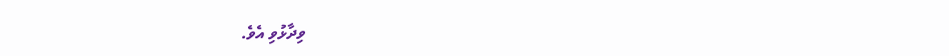ވިދާޅުވި އެވެ.